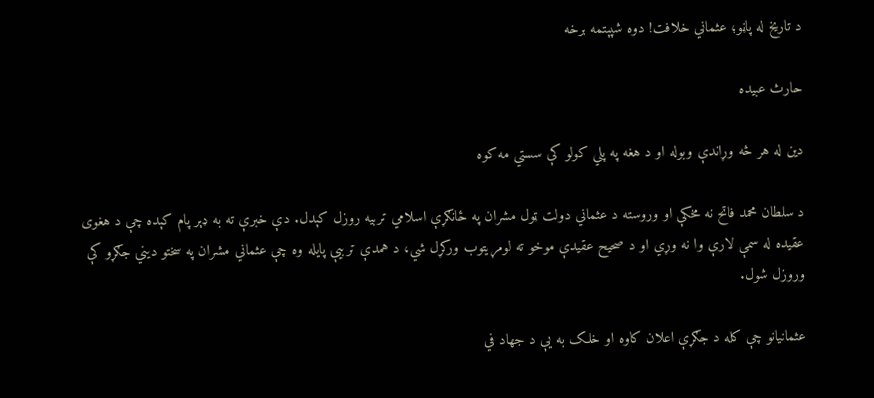د تاریخ له پاڼو؛ عثماني خلافت! دوه شپېتمه برخه

حارث عبیده

دین له هر څه وړاندې وبوله او د هغه په پلي کولو کې سستي مه کوه

د سلطان محمد فاتح نه مخکې او وروسته د عثماني دولت ټول مشران په ځانګړې اسلامي تربيه روزل کېدل. دې خبرې ته به ډېر پام کېده چې د هغوی عقيده له سمې لارې وا نه وړي او د صحيح عقيدې موخو ته لومړيتوب ورکړل شي، د همدې تربيې پايله وه چې عثماني مشران په سختو ديني جګړو کې وروزل شول.

عثمانيانو چې کله د جګړې اعلان کاوه او خلک به یې د جهاد في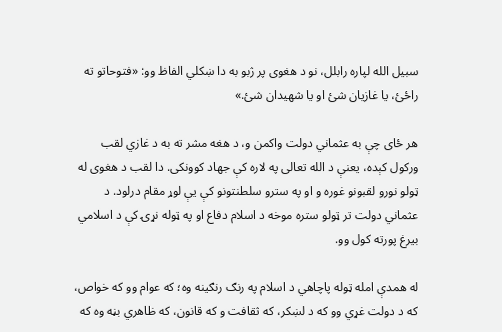سبيل الله لپاره رابلل، نو د هغوی پر ژبو به دا ښکلي الفاظ وو: «فتوحاتو ته راځئ، يا غازيان شئ او يا شهيدان شئ.»

هر ځای چې به عثماني دولت واکمن و، د هغه مشر ته به د غازي لقب ورکول کېده، يعنې د الله تعالی په لاره کې جهاد کوونکی. دا لقب د هغوی له ټولو نورو لقبونو غوره و او په سترو سلطنتونو کې يې لوړ مقام درلود. د عثماني دولت تر ټولو ستره موخه د اسلام دفاع او په ټوله نړۍ کې د اسلامي بيرغ پورته کول وو.

له همدې امله ټوله پاچاهي د اسلام په رنګ رنګينه وه؛ که عوام وو که خواص، که د دولت غړي وو که د لښکر، که ثقافت و که قانون، که ظاهري بڼه وه که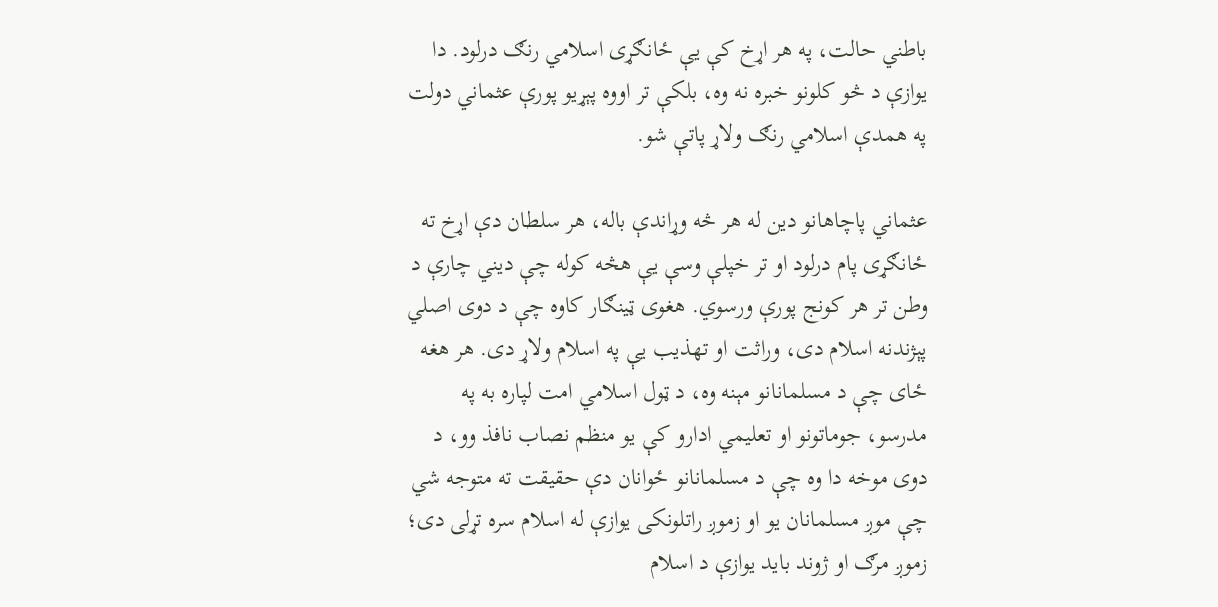باطني حالت، په هر اړخ کې يې ځانګړی اسلامي رنګ درلود. دا يوازې د څو کلونو خبره نه وه، بلکې تر اووه پېړيو پورې عثماني دولت په همدې اسلامي رنګ ولاړ پاتې شو.

عثماني پاچاهانو دين له هر څه وړاندې باله، هر سلطان دې اړخ ته ځانګړی پام درلود او تر خپلې وسې يې هڅه کوله چې ديني چارې د وطن تر هر کونج پورې ورسوي. هغوی ټينګار کاوه چې د دوی اصلي پېژندنه اسلام دی، وراثت او تهذيب يې په اسلام ولاړ دی. هر هغه ځای چې د مسلمانانو مېنه وه، د ټول اسلامي امت لپاره به په مدرسو، جوماتونو او تعليمي ادارو کې يو منظم نصاب نافذ وو، د دوی موخه دا وه چې د مسلمانانو ځوانان دې حقيقت ته متوجه شي چې موږ مسلمانان يو او زموږ راتلونکی يوازې له اسلام سره تړلی دی؛ زموږ مرګ او ژوند بايد يوازې د اسلام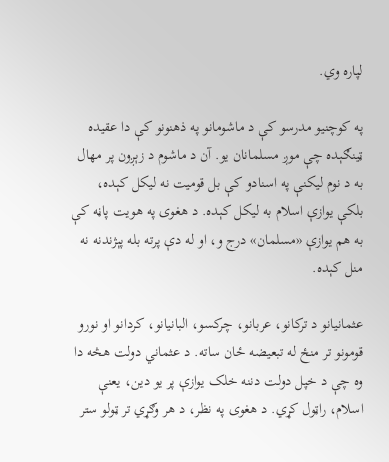لپاره وي.

په کوچنيو مدرسو کې د ماشومانو په ذهنونو کې دا عقيده ټينګېده چې موږ مسلمانان يو. آن د ماشوم د زېږون پر مهال به د نوم ليکنې په اسنادو کې بل قوميت نه ليکل کېده، بلکې يوازې اسلام به ليکل کېده. د هغوی په هويت پاڼه کې به هم یوازې «مسلمان» درج و، او له دې پرته بله پېژندنه نه منل کېده.

عثمانيانو د ترکانو، عربانو، چرکسو، البانيانو، کردانو او نورو قومونو تر منځ له تبعيضه ځان ساته. د عثماني دولت هڅه دا وه چې د خپل دولت دننه خلک يوازې پر يو دين، يعنې اسلام، راټول کړي. د هغوی په نظر، د هر وګړي تر ټولو ستر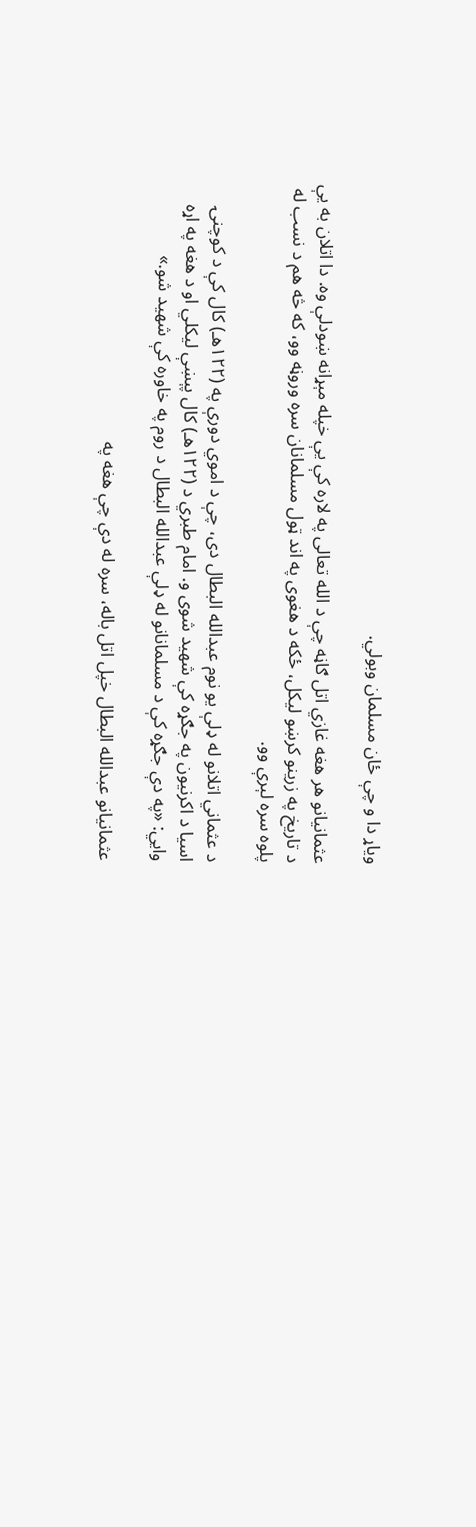وياړ دا و چې ځان مسلمان وبولي.

عثمانيانو هر هغه غازي اتل ګاڼه چې د الله تعالی په لاره کې يې خپله مېړانه ښودلې وه. دا اتلان به يې د تاريخ په زرينو کرښو ليکل، ځکه د هغوی په اند ټول مسلمانان سره وروڼه وو، که څه هم د نسب له پلوه سره لېرې وو.

د عثماني اتلانو له ډلې يو نوم عبدالله البطال دی، چې د اموي دورې په (۱۲۲هـ) کال کې د کوچنۍ اسيا د اکرنيون په جګړه کې شهيد شوی و. امام طبري د (۱۲۲هـ) کال پېښې ليکلي او د هغه په اړه وايي: «په دې جګړه کې د مسلمانانو له ډلې عبدالله البطال د روم په خاوره کې شهيد شو.»

عثمانيانو عبدالله البطال خپل اتل باله، سره له دې چې هغه په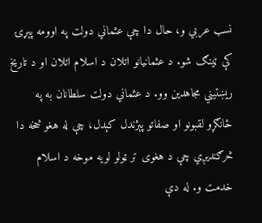نسب عربي و، حال دا چې عثماني دولت په اوومه پېړۍ کې ټينګ شو. د عثمانيانو اتلان د اسلام اتلان او د تاريخ ريښتيني مجاهدين وو. د عثماني دولت سلطانان به په ځانګړو لقبونو او صفاتو پېژندل کېدل، چې له هغو څخه دا څرګنديږي چې د هغوی تر ټولو لويه موخه د اسلام خدمت و. له دې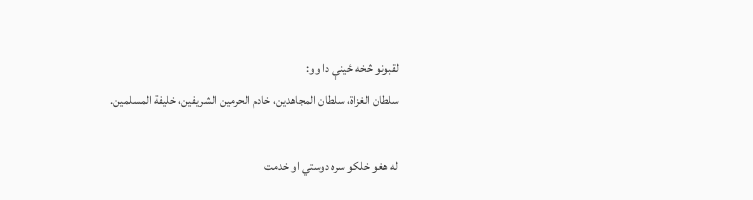لقبونو څخه ځينې دا وو:
سلطان الغزاة، سلطان المجاهدين، خادم الحرمين الشريفين، خليفة المسلمين.

له هغو خلکو سره دوستي او خدمت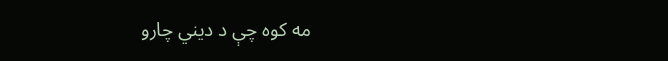مه کوه چې د ديني چارو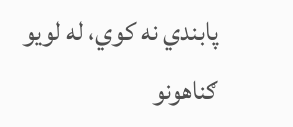پابندي نه کوي، له لويو ګناهونو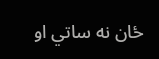ځان نه ساتي او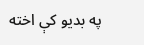په بديو کې اخته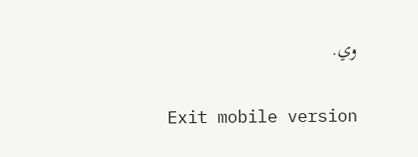وي.

Exit mobile version